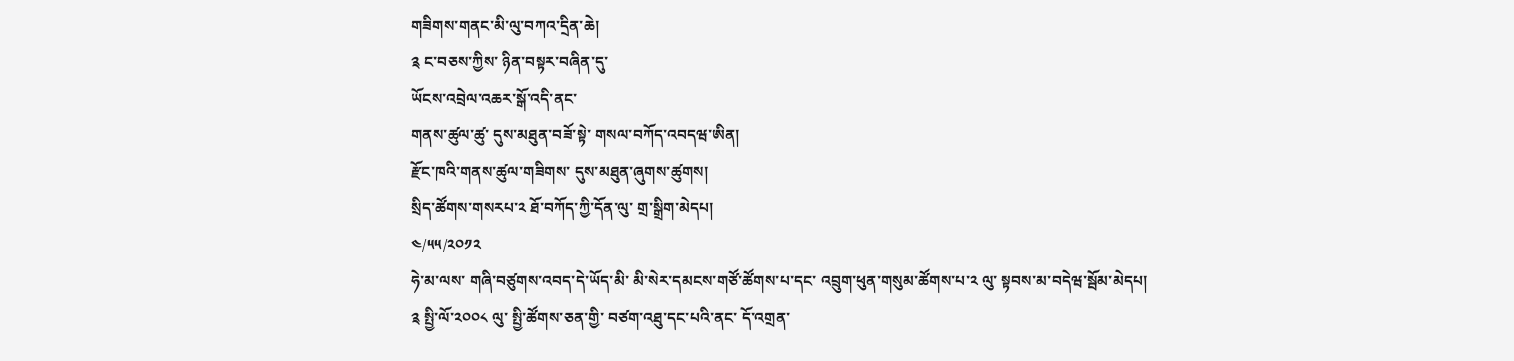གཟིགས་གནང་མི་ལུ་བཀའ་དྲིན་ཆེ།
༉ ང་བཅས་ཀྱིས་ ཉིན་བསྟར་བཞིན་དུ་
ཡོངས་འབྲེལ་འཆར་སྒོ་འདི་ནང་
གནས་ཚུལ་ཚུ་ དུས་མཐུན་བཟོ་སྟེ་ གསལ་བཀོད་འབདཝ་ཨིན།
རྫོང་ཁའི་གནས་ཚུལ་གཟིགས་ དུས་མཐུན་ཞུགས་ཚུགས།
སྲིད་ཚོགས་གསརཔ་༢ ཐོ་བཀོད་ཀྱི་དོན་ལུ་ གྲ་སྒྲིག་མེདཔ།
༤/༥༥/༢༠༡༢
ཧེ་མ་ལས་ གཞི་བཙུགས་འབད་དེ་ཡོད་མི་ མི་སེར་དམངས་གཙོ་ཚོགས་པ་དང་ འབྲུག་ཕུན་གསུམ་ཚོགས་པ་༢ ལུ་ སྟབས་མ་བདེཝ་སྦོམ་མེདཔ།
༉ སྤྱི་ལོ་༢༠༠༨ ལུ་ སྤྱི་ཚོགས་ཅན་གྱི་ བཙག་འཐུ་དང་པའི་ནང་ དོ་འགྲན་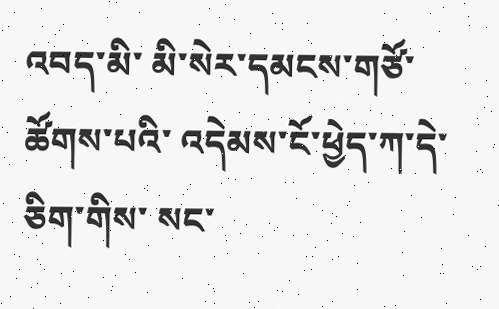འབད་མི་ མི་སེར་དམངས་གཙོ་ཚོགས་པའི་ འདེམས་ངོ་ཕྱེད་ཀ་དེ་ཅིག་གིས་ སང་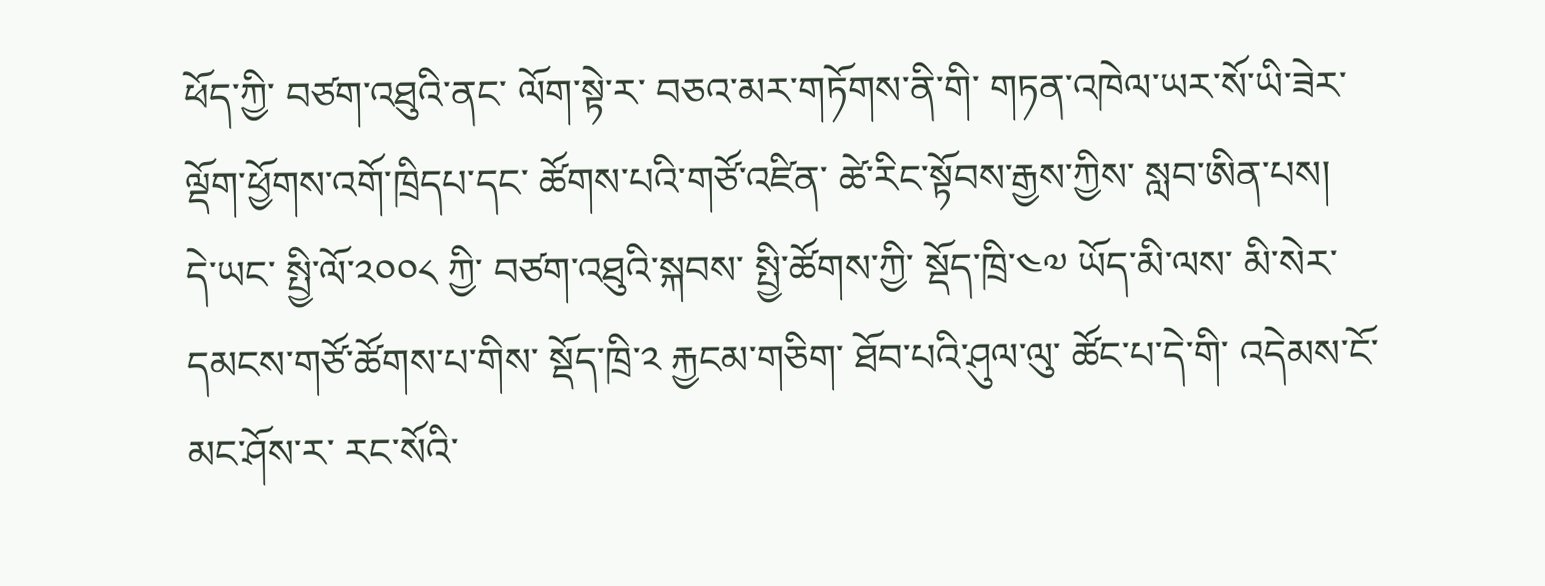ཕོད་ཀྱི་ བཙག་འཐུའི་ནང་ ལོག་སྟེ་ར་ བཅའ་མར་གཏོགས་ནི་གི་ གཏན་འཁེལ་ཡར་སོ་ཡི་ཟེར་ ལྡོག་ཕྱོགས་འགོ་ཁྲིདཔ་དང་ ཚོགས་པའི་གཙོ་འཛིན་ ཚེ་རིང་སྟོབས་རྒྱས་ཀྱིས་ སླབ་ཨིན་པས།
དེ་ཡང་ སྤྱི་ལོ་༢༠༠༨ ཀྱི་ བཙག་འཐུའི་སྐབས་ སྤྱི་ཚོགས་ཀྱི་ སྡོད་ཁྲི་༤༧ ཡོད་མི་ལས་ མི་སེར་དམངས་གཙོ་ཚོགས་པ་གིས་ སྡོད་ཁྲི་༢ རྐྱངམ་གཅིག་ ཐོབ་པའི་ཤུལ་ལུ་ ཚོང་པ་དེ་གི་ འདེམས་ངོ་མང་ཤོས་ར་ རང་སོའི་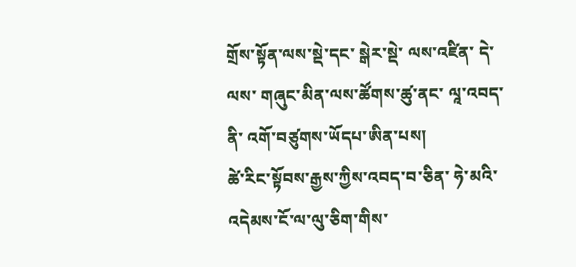གྲོས་སྟོན་ལས་སྡེ་དང་ སྒེར་སྡེ་ ལས་འཛིན་ དེ་ལས་ གཞུང་མིན་ལས་ཚོགས་ཚུ་ནང་ ལཱ་འབད་ནི་ འགོ་བཙུགས་ཡོདཔ་ཨིན་པས།
ཚེ་རིང་སྟོབས་རྒྱས་ཀྱིས་འབད་བ་ཅིན་ ཧེ་མའི་འདེམས་ངོ་ལ་ལུ་ཅིག་གིས་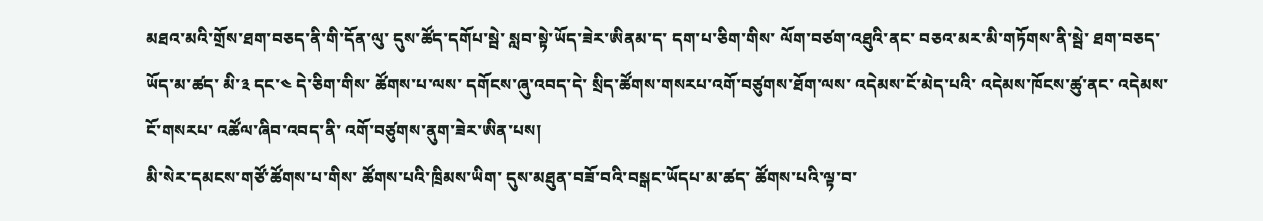མཐའ་མའི་གྲོས་ཐག་བཅད་ནི་གི་དོན་ལུ་ དུས་ཚོད་དགོཔ་སྦེ་ སླབ་སྟེ་ཡོད་ཟེར་ཨིནམ་ད་ དག་པ་ཅིག་གིས་ ལོག་བཙག་འཐུའི་ནང་ བཅའ་མར་མི་གཏོགས་ནི་སྦེ་ ཐག་བཅད་ཡོད་མ་ཚད་ མི་༣ དང་༤ དེ་ཅིག་གིས་ ཚོགས་པ་ལས་ དགོངས་ཞུ་འབད་དེ་ སྲིད་ཚོགས་གསརཔ་འགོ་བཙུགས་ཐོག་ལས་ འདེམས་ངོ་མེད་པའི་ འདེམས་ཁོངས་ཚུ་ནང་ འདེམས་ངོ་གསརཔ་ འཚོལ་ཞིབ་འབད་ནི་ འགོ་བཙུགས་ནུག་ཟེར་ཨིན་པས།
མི་སེར་དམངས་གཙོ་ཚོགས་པ་གིས་ ཚོགས་པའི་ཁྲིམས་ཡིག་ དུས་མཐུན་བཟོ་བའི་བསྒང་ཡོདཔ་མ་ཚད་ ཚོགས་པའི་ལྟ་བ་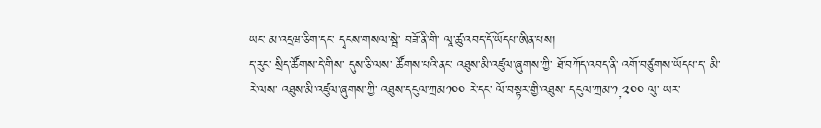ཡང་ མ་འདྲཝ་ཅིག་དང་ དྭངས་གསལ་སྦེ་ བཟོ་ནི་གི་ ལཱ་ཚུ་འབད་དོ་ཡོདཔ་ཨིན་པས།
ད་རུང་ སྲིད་ཚོགས་དེ་གིས་ དུས་ཅི་ལས་ ཚོགས་པའི་ནང་ འཐུས་མི་འཛུལ་ཞུགས་ཀྱི་ ཐོ་བཀོད་འབད་ནི་ འགོ་བཙུགས་ཡོདཔ་ད་ མི་རེ་ལས་ འཐུས་མི་འཛུལ་ཞུགས་ཀྱི་ འཐུས་དངུལ་ཀྲམ༡༠༠ རེ་དང་ ལོ་བསྟར་གྱི་འཐུས་ དངུལ་ཀྲམ་༡,༢༠༠ ལུ་ ཡར་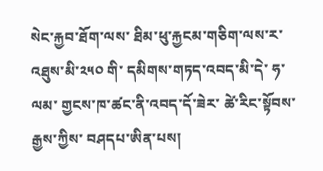སེང་རྐྱབ་ཐོག་ལས་ ཐིམ་ཕུ་རྐྱངམ་གཅིག་ལས་ར་ འཐུས་མི་༢༥༠ གི་ དམིགས་གཏད་འབད་མི་དེ་ ཧ་ལམ་ གྱངས་ཁ་ཚང་ནི་འབད་དོ་ཟེར་ ཚེ་རིང་སྟོབས་རྒྱས་ཀྱིས་ བཤདཔ་ཨིན་པས།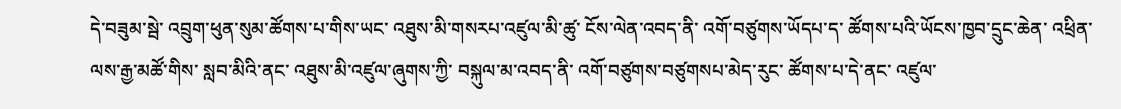དེ་བཟུམ་སྦེ་ འབྲུག་ཕུན་སུམ་ཚོགས་པ་གིས་ཡང་ འཐུས་མི་གསརཔ་འཛུལ་མི་ཚུ་ ངོས་ལེན་འབད་ནི་ འགོ་བཙུགས་ཡོདཔ་ད་ ཚོགས་པའི་ཡོངས་ཁྱབ་དྲུང་ཆེན་ འཕྲིན་ལས་རྒྱ་མཚོ་གིས་ སླབ་མིའི་ནང་ འཐུས་མི་འཛུལ་ཞུགས་ཀྱི་ བསྐུལ་མ་འབད་ནི་ འགོ་བཙུགས་བཙུགསཔ་མེད་རུང་ ཚོགས་པ་དེ་ནང་ འཛུལ་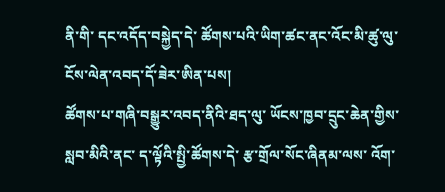ནི་གི་ དང་འདོད་བསྐྱེད་དེ་ ཚོགས་པའི་ཡིག་ཚང་ནང་འོང་མི་ཚུ་ལུ་ ངོས་ལེན་འབད་དོ་ཟེར་ཨིན་པས།
ཚོགས་པ་གཞི་བསྒྱུར་འབད་ནིའི་ཐད་ལུ་ ཡོངས་ཁྱབ་དྲུང་ཆེན་གྱིས་ སླབ་མིའི་ནང་ ད་ལྟོའི་སྤྱི་ཚོགས་དེ་ རྩ་གྲོལ་སོང་ཞིནམ་ལས་ འོག་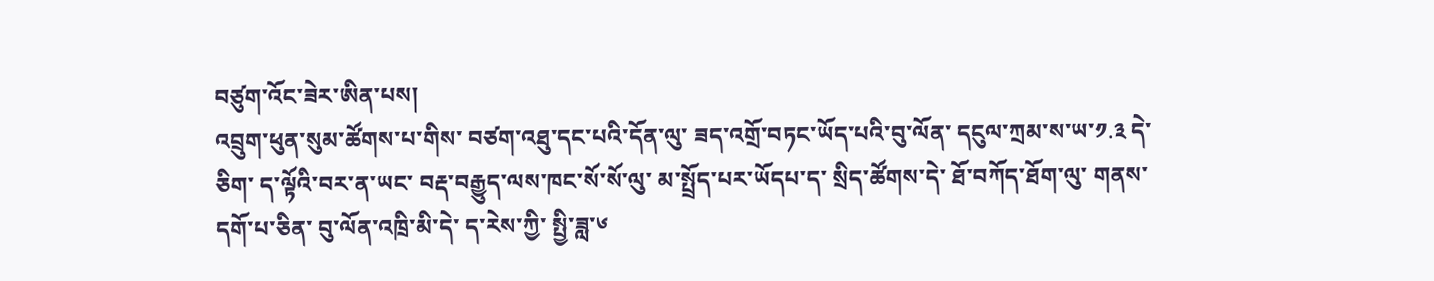བཙུག་འོང་ཟེར་ཨིན་པས།
འབྲུག་ཕུན་སུམ་ཚོགས་པ་གིས་ བཙག་འཐུ་དང་པའི་དོན་ལུ་ ཟད་འགྲོ་བཏང་ཡོད་པའི་བུ་ལོན་ དངུལ་ཀྲམ་ས་ཡ་༡.༣ དེ་ཅིག་ ད་ལྟོའི་བར་ན་ཡང་ བརྡ་བརྒྱུད་ལས་ཁང་སོ་སོ་ལུ་ མ་སྤྲོད་པར་ཡོདཔ་ད་ སྲིད་ཚོགས་དེ་ ཐོ་བཀོད་ཐོག་ལུ་ གནས་དགོ་པ་ཅིན་ བུ་ལོན་འཁྲི་མི་དེ་ ད་རེས་ཀྱི་ སྤྱི་ཟླ་༦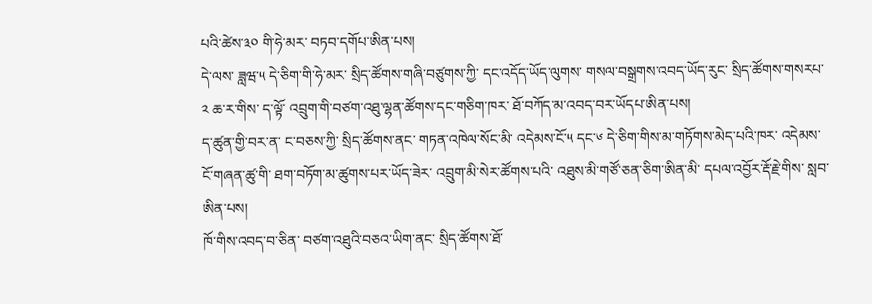པའི་ཚེས་༣༠ གི་ཧེ་མར་ བཏབ་དགོཔ་ཨིན་པས།
དེ་ལས་ ཟླཝ་༥ དེ་ཅིག་གི་ཧེ་མར་ སྲིད་ཚོགས་གཞི་བཙུགས་ཀྱི་ དང་འདོད་ཡོད་ལུགས་ གསལ་བསྒྲགས་འབད་ཡོད་རུང་ སྲིད་ཚོགས་གསརཔ་༢ ཆ་ར་གིས་ ད་ལྟོ་ འབྲུག་གི་བཙག་འཐུ་ལྷན་ཚོགས་དང་གཅིག་ཁར་ ཐོ་བཀོད་མ་འབད་བར་ཡོདཔ་ཨིན་པས།
ད་ཚུན་གྱི་བར་ན་ ང་བཅས་ཀྱི་ སྲིད་ཚོགས་ནང་ གཏན་འཁེལ་སོང་མི་ འདེམས་ངོ་༥ དང་༦ དེ་ཅིག་གིས་མ་གཏོགས་མེད་པའི་ཁར་ འདེམས་ངོ་གཞན་ཚུ་གི་ ཐག་བཏོག་མ་ཚུགས་པར་ཡོད་ཟེར་ འབྲུག་མི་སེར་ཚོགས་པའི་ འཐུས་མི་གཙོ་ཅན་ཅིག་ཨིན་མི་ དཔལ་འབྱོར་རྡོ་རྗེ་གིས་ སླབ་ཨིན་པས།
ཁོ་གིས་འབད་བ་ཅིན་ བཙག་འཐུའི་བཅའ་ཡིག་ནང་ སྲིད་ཚོགས་ཐོ་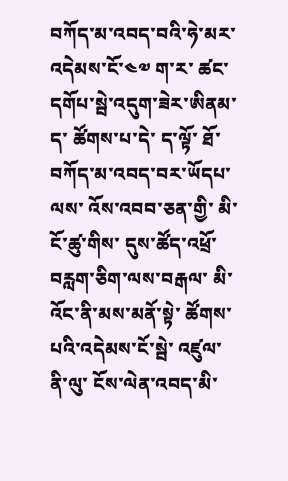བཀོད་མ་འབད་བའི་ཧེ་མར་ འདེམས་ངོ་༤༧ ག་ར་ ཚང་དགོཔ་སྦེ་འདུག་ཟེར་ཨིནམ་ད་ ཚོགས་པ་དེ་ ད་ལྟོ་ ཐོ་བཀོད་མ་འབད་བར་ཡོདཔ་ལས་ འོས་འབབ་ཅན་གྱི་ མི་ངོ་ཚུ་གིས་ དུས་ཚོད་འཕྲོ་བརླག་ཅིག་ལས་བརྒལ་ མི་འོང་ནི་མས་མནོ་སྟེ་ ཚོགས་པའི་འདེམས་ངོ་སྦེ་ འཛུལ་ནི་ལུ་ ངོས་ལེན་འབད་མི་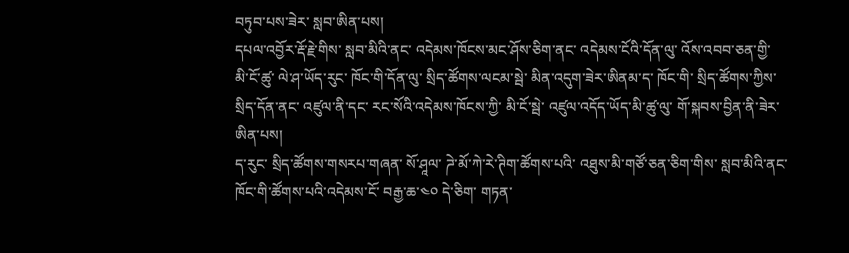བཏུབ་པས་ཟེར་ སླབ་ཨིན་པས།
དཔལ་འབྱོར་རྡོ་རྗེ་གིས་ སླབ་མིའི་ནང་ འདེམས་ཁོངས་མང་ཤོས་ཅིག་ནང་ འདེམས་ངོའི་དོན་ལུ་ འོས་འབབ་ཅན་གྱི་ མི་ངོ་ཚུ་ ལེ་ཤ་ཡོད་རུང་ ཁོང་གི་དོན་ལུ་ སྲིད་ཚོགས་ལངམ་སྦེ་ མིན་འདུག་ཟེར་ཨིནམ་ད་ ཁོང་གི་ སྲིད་ཚོགས་ཀྱིས་ སྲིད་དོན་ནང་ འཛུལ་ནི་དང་ རང་སོའི་འདེམས་ཁོངས་ཀྱི་ མི་ངོ་སྦེ་ འཛུལ་འདོད་ཡོད་མི་ཚུ་ལུ་ གོ་སྐབས་བྱིན་ནི་ཟེར་ཨིན་པས།
ད་རུང་ སྲིད་ཚོགས་གསརཔ་གཞན་ སོ་ཤཱལ་ ཌེ་མོ་ཀེ་རེ་ཊིག་ཚོགས་པའི་ འཐུས་མི་གཙོ་ཅན་ཅིག་གིས་ སླབ་མིའི་ནང་ ཁོང་གི་ཚོགས་པའི་འདེམས་ངོ་ བརྒྱ་ཆ་༤༠ དེ་ཅིག་ གཏན་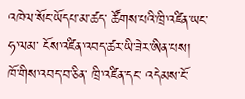འཁེལ་སོང་ཡོདཔ་མ་ཚད་ ཚོགས་པའི་ཁྲི་འཛིན་ཡང་ ཧ་ལམ་ ངོས་འཛིན་འབད་ཚར་ཡི་ཟེར་ཨིན་པས།
ཁོ་གིས་འབད་བ་ཅིན་ ཁྲི་འཛིན་དང་ འདེམས་ངོ་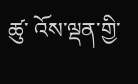ཚུ་ འོས་ལྡན་གྱི་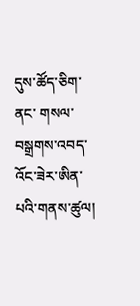དུས་ཚོད་ཅིག་ནང་ གསལ་བསྒྲགས་འབད་འོང་ཟེར་ཨིན་པའི་གནས་ཚུལ།